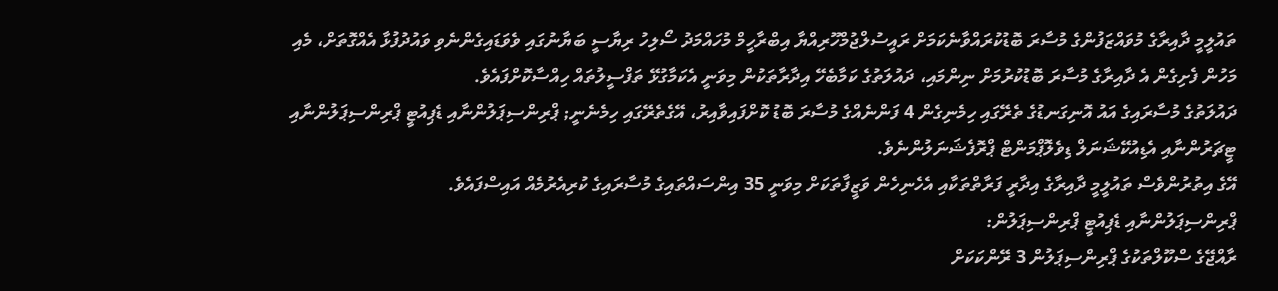ތައުލީމީ ދާއިރާގެ މުވައްޒަފުންގެ މުސާރަ ބޮޑުކުރައްވާނެކަމަށް ރައީސުލްޖުމްހޫރިއްޔާ އިބްރާހީމް މުހައްމަދު ސޯލިހު ރިޔާސީ ބަޔާނުގައި ވެވަޑައިގެންނެވި ވައުދުފުޅާ އެއްގޮތަށް، މެއި މަހުން ފެށިގެން އެ ދާއިރާގެ މުސާރަ ބޮޑުކުރުމަށް ނިންމައި، ދައުލަތުގެ ކަމާބެހޭ އިދާރާތަކުން މިވަނީ އެކަމާގުޅޭ ތަފްސީލުތައް ހިއްސާކޮށްފައެވެ.
ދައުލަތުގެ މުސާރައިގެ އައު އޮނިގަނޑުގެ ތެރޭގައި ހިމެނިގެން 4 ފަންނެއްގެ މުސާރަ ބޮޑު ކޮށްފައިވާއިރު، އޭގެތެރޭގައި ހިމެނެނީ; ޕްރިންސިޕަލުންނާއި ޑެޕިއުޓީ ޕްރިންސިޕަލުންނާއި ޓީޗަރުންނާއި އެޑިއުކޭޝަނަލް ޑިވެލޮޕްމަންޓް ޕްރޮފެޝަނަލުންނެވެ.
އޭގެ އިތުރުންވެސް ތައުލީމީ ދާއިރާގެ އިދާރީ ފަރާތްތަކާއި އެހެނިހެން ވަޒީފާތަކަށް މިވަނީ 35 އިންސައްތައިގެ މުސާރައިގެ ކުރިއެރުމެއް އައިސްފައެވެ.
ޕްރިންސިޕަލުންނާއި ޑެޕިއުޓީ ޕްރިންސިޕަލުން:
ރާއްޖޭގެ ސްކޫލްތަކުގެ ޕްރިންސިޕަލުން 3 ރޭންކަކަށް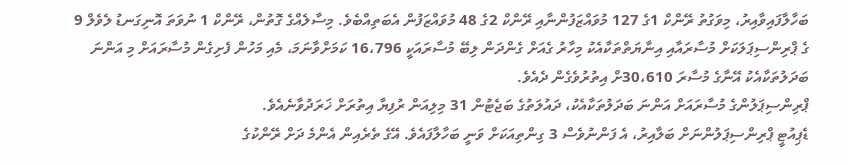ބަހާލާފައިވާއިރު، މިވަގުތު ރޭންކް 1ގެ 127 މުވައްޒަފުންނާއި ރޭންކް 2ގެ 48 މުވައްޒަފުން އެބަތިއްބެވެ. މިސާލެއްގެ ގޮތުން، ރޭންކް 1 ނުވަތަ އޮނިގަނޑު ލެވެލް 9 ގެ ޕްރިންސިޕަލަކަށް މުސާރައާއި އިނާޔަތްތަކާއެކު މިހާރު ގެއަށް ގެންދަން ލިބޭ މުސާރައަކީ 16،796 ކަމަށްވާނަމަ، މެއި މަހުން ފެށިގެން މުސާރައަށް މި އަންނަ ބަދަލުތަކާއެކު އޭނާގެ މުސާރަ 30،610ށް އިތުރުވެގެން ދެއެވެ.
ޕްރިންސިޕަލުންގެ މުސާރައަށް އަންނަ ބަދަލުތަކާއެކު، ދައުލަތުގެ ބަޖެޓުން 31 މިލިއަން ރުފިޔާ އިތުރަށް ޚަރަދުވާނެއެވެ.
ޑެޕިއުޓީ ޕްރިންސިޕަލުންނަށް ބަލާއިރު، އެ ފަންނުވެސް 3 ގިންތިއަކަށް ވަނީ ބަހާލާފައެވެ. އޭގެ ތެރެއިން އެންމެ ދަށް ރޭންކުގެ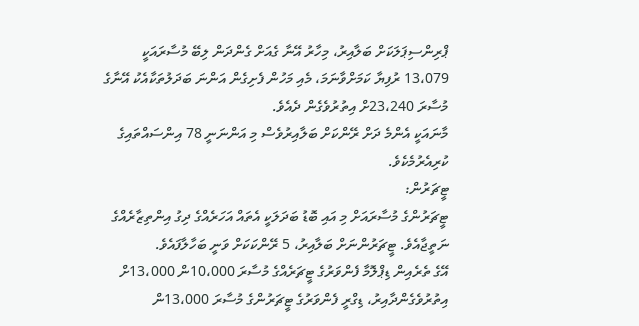ޕްރިންސިޕަލަކަށް ބަލާއިރު، މިހާރު އޭނާ ގެއަށް ގެންދަން ލިބޭ މުސާރައަކީ 13،079 ރުފިޔާ ކަމަށްވާނަމަ، މެއި މަހުން ފެށިގެން އަންނަ ބަދަލުތަކާއެކު އޭނާގެ މުސާރަ 23،240ށް އިތުރުވެގެން ދެއެވެ.
މާނައަކީ އެންމެ ދަށް ރޭންކަށް ބަލާއިރުވެސް މި އަންނަނީ 78 އިންސައްތައިގެ ކުރިއެރުމެކެވެ.
ޓީޗަރުން:
ޓީޗަރުންގެ މުސާރައަށް މި އައި ބޮޑު ބަދަލަކީ އެތައް އަހަރެއްގެ ދިގު އިންތިޒާރެއްގެ ނަތީޖާއެވެ. ޓީޗަރުންނަށް ބަލާއިރު، 5 ރޭންކަކަށް ވަނީ ބަހާލާފައެވެ.
އޭގެ ތެރެއިން ޑިޕްލޮމާ ފެންވަރުގެ ޓީޗަރެއްގެ މުސާރަ 10،000ން 13،000ށް އިތުރުވެގެންދާއިރު، ޑިގްރީ ފެންވަރުގެ ޓީޗަރުންގެ މުސާރަ 13،000ން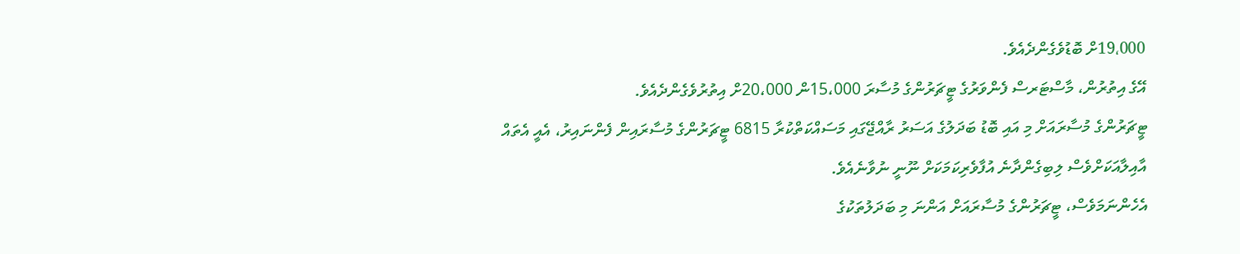19،000ށް ބޮޑުވެގެންދެއެވެ.
އޭގެ އިތުރުން، މާސްޓަރސް ފެންވަރުގެ ޓީޗަރުންގެ މުސާރަ 15،000ން 20،000ށް އިތުރުވެގެންދެއެވެ.
ޓީޗަރުންގެ މުސާރައަށް މި އައި ބޮޑު ބަދަލުގެ އަސަރު ރާއްޖޭގައި މަސައްކަތްކުރާ 6815 ޓީޗަރުންގެ މުސާރައިން ފެންނައިރު، އެއީ އެތައް އާއިލާއަކަށްވެސް ލިބިގެންދާނެ އުފާވެރިކަމަކަށް ނޫނީ ނުވާނެއެވެ.
އެހެންނަމަވެސް، ޓީޗަރުންގެ މުސާރައަށް އަންނަ މި ބަދަލުތަކުގެ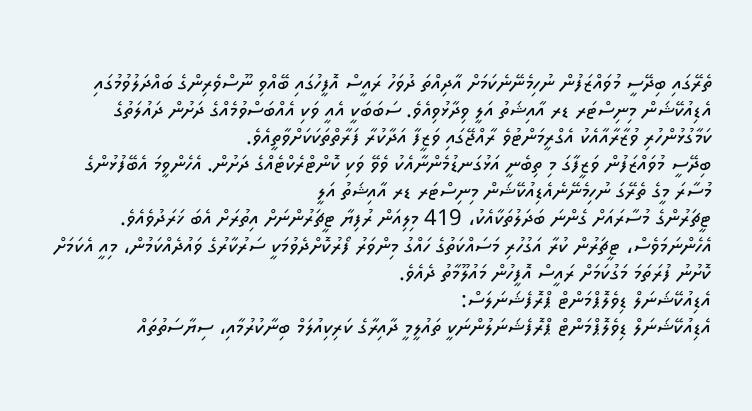ތެރޭގައި ބިދޭސީ މުވައްޒަފުން ނުހިމެނޭނެކަމަށް އާދިއްތަ ދުވަހު ރައީސް އޮފީހުގައި ބޭއްވި ނޫސްވެރިންގެ ބައްދަލުވުމުގައި އެޑިއުކޭޝަން މިނިސްޓަރ ޑރ އާއިޝަތު އަލީ ވިދާޅުވިއެވެ. ސަބަބަކީ އެއީ ވަކި އެއްބަސްވުމެއްގެ ދަށުން ދައުލަތުގެ ކަމާގުޅުންހުރި ވުޒާރާއާއެކު އެގްރީމަންޓުވެ ރާއްޖޭގައި ވަޒީފާ އަދާކުރާ ފަރާތްތަކަކަށްވާތީއެވެ.
ބިދޭސީ މުވައްޒަފުން ވަޒީފާގަ މި ތިބެނީ އަޅުގަނޑުމެންނާއެކު ވެވޭ ވަކި ކޮންޓްރެކްޓެއްގެ ދަށުން. އެހެންވީމަ އެބޭފުޅުންގެ މުސާރަ މީގެ ތެރޭގަ ނުހިމެނޭނެއެޑިއުކޭޝަން މިނިސްޓަރ ޑރ އާއިޝަތު އަލީ
ޓީޗަރުންގެ މުސާރައަށް ގެންނަ ބަދަލުތަކާއެކު، 419 މިލިއަން ރުފިޔާ ޓީޗަރުންނަށް އިތުރަށް އެބަ ޚަރަދުވެއެވެ. އެހެންނަމަވެސް، ޓީޗަރުން ކުރާ އަގުހުރި މަސައްކަތުގެ ހައްގު މިންވަރު ފޯރުކޮށްދެވުމަކީ ސަރުކާރުގެ ވައުދެއްކަމުން، މިއީ އެކަމަށް ކޮށުނު ފުރަތަމަ މަގުކަމަށް ރައީސް އޮފީހުން މައުލޫމާތު ދެއެވެ.
އެޑިއުކޭޝަނަލް ޑިވެލޮޕްމަންޓް ޕްރޮފެޝަނަލަސް:
އެޑިއުކޭޝަނަލް ޑިވެލޮޕްމަންޓް ޕްރޮފެޝަނަލުންނަކީ ތައުލީމީ ދާއިރާގެ ކަރިކިއުލަމް ބިނާކުރުމާއި، ސިޔާސަތުތައް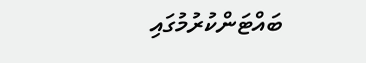ބައްޓަންކުރުމުގައި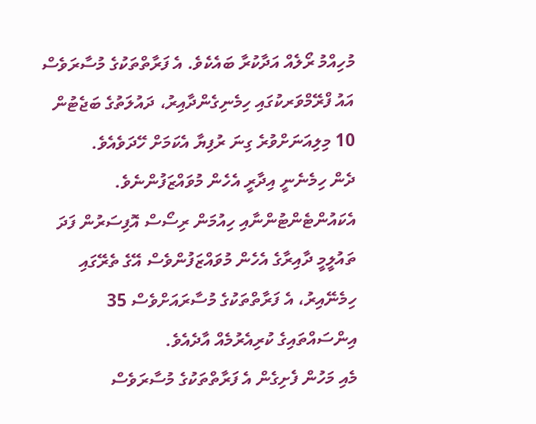މުހިއްމު ރޯލެއް އަދާކުރާ ބައެކެވެ. އެ ފަރާތްތަކުގެ މުސާރަވެސް އައު ފްރޭމްވަރކުގައި ހިމެނިގެންދާއިރު، ދައުލަތުގެ ބަޖެޓުން 10 މިލިއަނަށްވުރެ ގިނަ ރުފިޔާ އެކަމަށް ހޭދަވެއެވެ.
ދެން ހިމެނެނީ އިދާރީ އެހެން މުވައްޒަފުންނެވެ. އެކައުންޓެންޓުންނާއި ހިއުމަން ރިސޯސް އޮފިސަރުން ފަދަ ތައުލީމީ ދާއިރާގެ އެހެން މުވައްޒަފުންވެސް އޭގެ ތެރޭގައި ހިމެނޭއިރު، އެ ފަރާތްތަކުގެ މުސާރައަށްވެސް 35 އިންސައްތައިގެ ކުރިއެރުމެއް އާދެއެވެ.
މެއި މަހުން ފެށިގެން އެ ފަރާތްތަކުގެ މުސާރަވެސް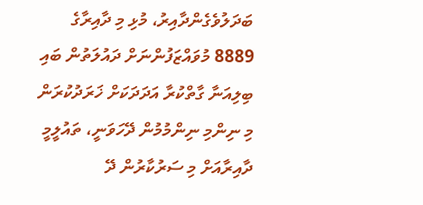ބަދަލުވެގެންދާއިރު، މުޅި މި ދާއިރާގެ 8889 މުވައްޒަފުންނަށް ދައުލަތުން ބައި ބިލިއަނާ ގާތްކުރާ އަދަދަކަށް ޚަރަދުކުރަން މި ނިންމި ނިންމުމުން ދޭހަވަނީ، ތައުލީމީ ދާއިރާއަށް މި ސަރުކާރުން ދޭ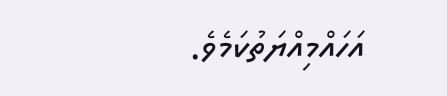އަހައްމިއްޔަތުކަމެވެ.